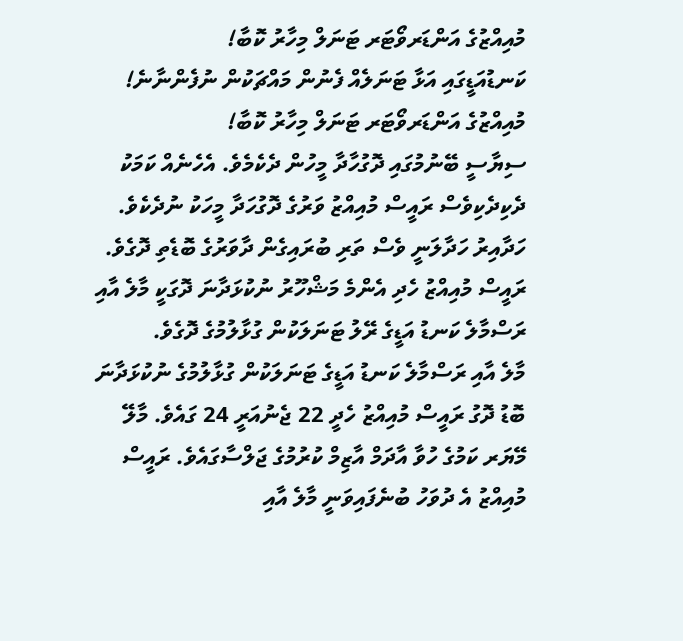މުއިއްޒުގެ އަންޑަރވޯޓަރ ޓަނަލް މިހާރު ކޮބާ!
ކަނޑުއަޑީގައި އަޅާ ޓަނަލެއް ފެނުން މައްޗަކުން ނުފެންނާނެ!
މުއިއްޒުގެ އަންޑަރވޯޓަރ ޓަނަލް މިހާރު ކޮބާ!
ސިޔާސީ ބޭނުމުގައި ދޮގުހާދާ މީހުން ދެކެމެވެ. އެހެނެއް ކަމަކު ދެކިދެކިވެސް ރައީސް މުއިއްޒު ވަރުގެ ދޮގުހަދާ މީހަކު ނުދެކެވެ. ހަދާއިރު ހަދާލަނީ ވެސް ތަރި ބުރައިގެން ދާވަރުގެ ބޮޑެތި ދޮގެވެ. ރައީސް މުއިއްޒު ހެދި އެންމެ މަޝްހޫރު ނުކުޅަދާނަ ދޮގަކީ މާލެ އާއި ރަސްމާލެ ކަނޑު އަޑީގެ ރޭލު ޓަނަލަކުން ގުޅާލުމުގެ ދޮގެވެ.
މާލެ އާއި ރަސްމާލެ ކަނޑު އަޑީގެ ޓަނަލަކުން ގުޅާލުމުގެ ނުކުޅަދާނަ ބޮޑު ދޮގު ރައީސް މުއިއްޒު ހެދީ 22 ޖެނުއަރީ 24 ގައެވެ. މާލޭ މޭޔަރ ކަމުގެ ހުވާ އާދަމް އާޒިމް ކުރުމުގެ ޖަލްސާގައެވެ. ރައީސް މުއިއްޒު އެ ދުވަހު ބުނެފައިވަނީ މާލެ އާއި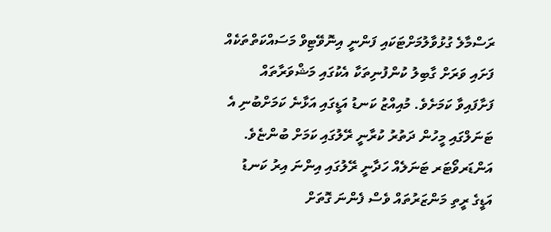ރަސްމާލެ ގުޅުވާލުމަށްޓަކައި ފަންނީ އިނޮވޭޓިވް މަސައްކަތްތަކެއް ފަށައި ވަރަށް ގާބިލު ކުންފުނިތަކާ އެކުގައި މަޝްވަރާތައް ފަށާފައިވާ ކަމަށެވެ. މުއިއްޒު ކަނޑު އަޑީގައި އަޅާނެ ކަމަށްބުނި އެ ޓަނަލްގައި މީހުން ދަތުރު ކުރާނީ ރޭލުގައި ކަމަށް ބުންޏެވެ. އަންޑަރވޯޓަރ ޓަނަލެއް ހަދާނީ ރޭލުގައި އިންނަ އިރު ކަނޑު އަޑީގެ ރީތި މަންޒަރުތައް ވެސް ފެންނަ ގޮތަށް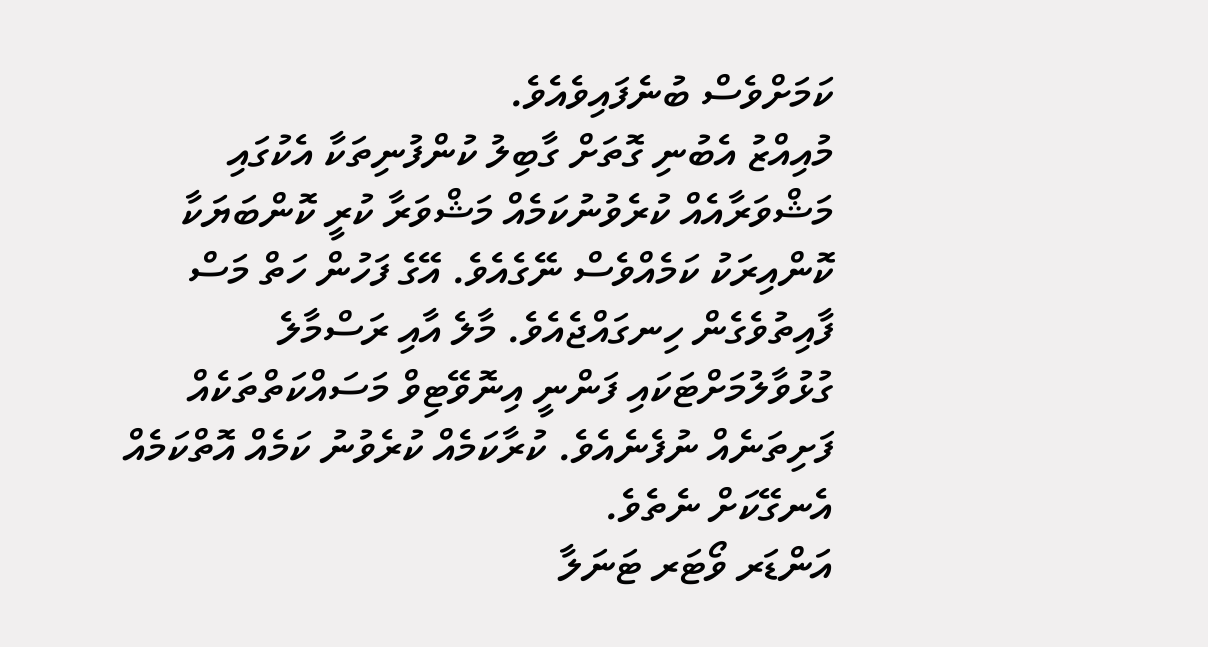ކަމަށްވެސް ބުނެފައިވެއެވެ.
މުއިއްޒު އެބުނި ގޮތަށް ގާބިލު ކުންފުނިތަކާ އެކުގައި މަޝްވަރާއެއް ކުރެވުނުކަމެއް މަޝްވަރާ ކުރީ ކޮންބަޔަކާ ކޮންއިރަކު ކަމެއްވެސް ނޭގެއެވެ. އޭގެ ފަހުން ހަތް މަސް ފާއިތުވެގެން ހިނގައްޖެއެވެ. މާލެ އާއި ރަސްމާލެ ގުޅުވާލުމަށްޓަކައި ފަންނީ އިނޮވޭޓިވް މަސައްކަތްތަކެއް ފަށިތަނެއް ނުފެނެއެވެ. ކުރާކަމެއް ކުރެވުނު ކަމެއް އޮތްކަމެއް އެނގޭކަށް ނެތެވެ.
އަންޑަރ ވޯޓަރ ޓަނަލާ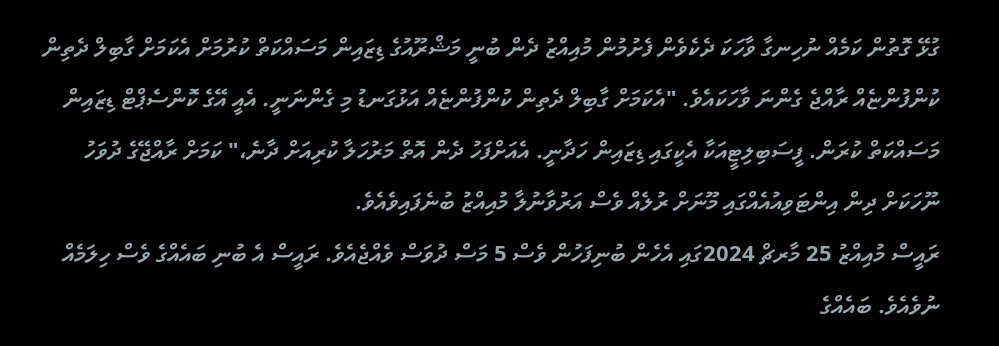ގުޅޭ ގޮތުން ކަމެއް ނުހިނގާ ވާހަކަ ދެކެވެން ފެށުމުން މުއިއްޒު ދެން ބުނީ މަޝްރޫއުގެ ޑިޒައިން މަސައްކަތް ކުރުމަށް އެކަމަށް ގާބިލް ދެތިން ކުންފުންޏެއް ރާއްޖެ ގެންނަ ވާހަކައެވެ. "އެކަމަށް ގާބިލް ދެތިން ކުންފުންޏެއް އަޅުގަނޑު މި ގެންނަނީ. އެއީ އޭގެ ކޮންސެޕްޓް ޑިޒައިން މަސައްކަތް ކުރަން. ފީސަބިލިޓީއަކާ އެކީގައި ޑިޒައިން ހަދާނީ. އެއަށްފަހު ދެން އޮތް މަރުހަލާ ކުރިއަށް ދާނެ،" ކަމަށް ރާއްޖޭގެ ދުވަހު ނޫހަކަށް ދިން އިންޓަވިއުއެއްގައި މޫނަށް ރުލެއް ވެސް އަރުވާނުލާ މުއިއްޒު ބުނެފައިވެއެވެ.
ރައީސް މުއިއްޒު 25 މާރޗް 2024ގައި އެހެން ބުނިފަހުން ވެސް 5 މަސް ދުވަސް ވެއްޖެއެވެ. ރައީސް އެ ބުނި ބައެއްގެ ވެސް ހިލަމެއް ނުވެއެވެ. ބައެއްގެ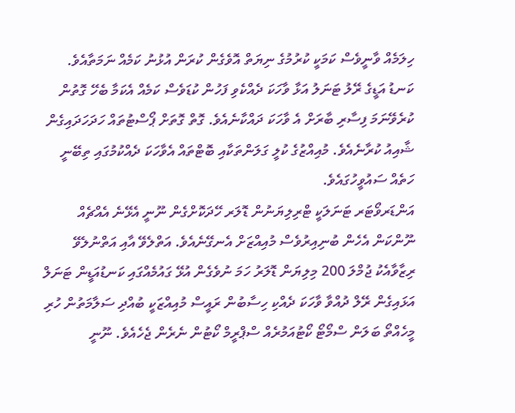ހިލަމެއް ވާނީވެސް ކަމަކީ ކުރުމުގެ ނިޔަތް އޮވެގެން ކުރަން އުޅުނު ކަމެއް ނަމަތާއެވެ. ކަނޑު އަޑީގެ ރޭލު ޓަނަލު އަޅާ ވާހަކަ ދެއްކެވި ފަހުން ކުޑަވެސް ކަމެއް އެކަމާ ބެހޭ ގޮތުން ކުރެވޭނަމަ ފިސާރި ބާރަށް އެ ވާހަކަ ދައްކާނެއެވެ. ގޮތް ގޮތަށް ޕޯސްޓުތައް ހަދަހަދައިގެން ޝާއިއު ކުރާނެއެވެ. މުއިއްޒުގެ ކުލީ ގަލަންތަކާއި ބޮޓްތައް އެވާހަކަ ދެއްކުމުގައި ތިބޭނީ ހަތެއް ސައުވީހުގައެވެ.
އަންޑަރވޯޓަރ ޓަނަލަކީ ޓްރިލިޔަނުން ޑޮލަރ ހޭދަކޮށްގެން ނޫނީ އެޅޭނެ އެއްޗެއް ނޫންކަން އެހެން ބުނިއިރުވެސް މުއިއްޒަށް އެނގޭނެއެވެ. އަތްލެވޭ އާއި އަތްނުލެވޭ ރިޒާވާއެކު ޖުމްލަ 200 މިލިޔަން ޑޮލަރު ހަމަ ނުވެގެން އުޅޭ ގައުމެއްގައި ކަނޑުއަޑީން ޓަނަލް އަޅައިގެން ރޭލް ދުއްވާ ވާހަކަ ދެއްކި ހިސާބުން ރައީސް މުއިއްޒަކީ ބުއްދި ސަލާމަތުން ހުރި މީހެއްތޯ ބަލަން ސްމޯޓޯ ކޯޓުއަމުރެއް ސްޕްރީމް ކޯޓުން ނެރެން ޖެހެއެވެ. ނޫނީ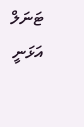ޓަނަލް އަޅަނީ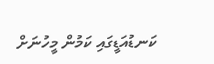ކަނޑުއަޑީގައި ކަމުން މީހުނަށް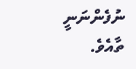ނުފެންނަނީ ތާއެވެ.